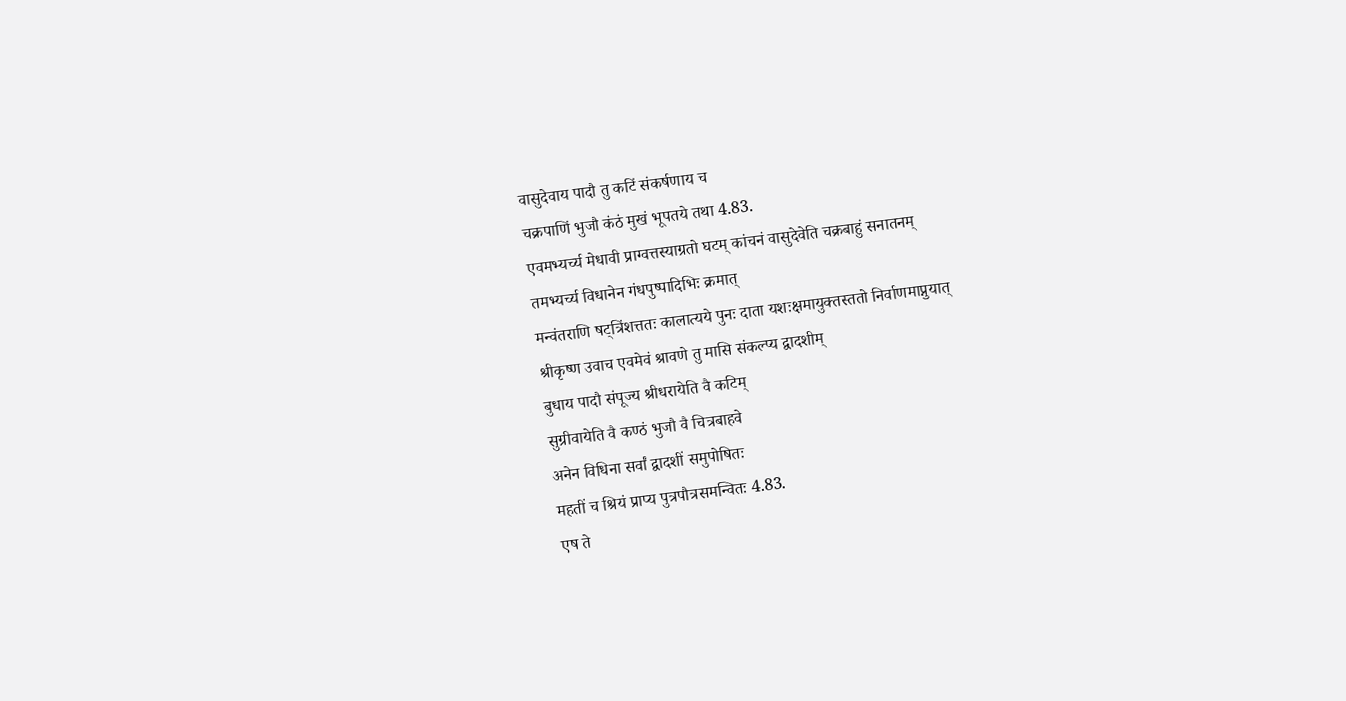वासुदेवाय पादौ तु कटिं संकर्षणाय च
चक्रपाणिं भुजौ कंठं मुखं भूपतये तथा 4.83.
एवमभ्यर्च्य मेधावी प्राग्वत्तस्याग्रतो घटम् कांचनं वासुदेवेति चक्रबाहुं सनातनम्
तमभ्यर्च्य विधानेन गंधपुष्पादिभिः क्रमात्
मन्वंतराणि षट्त्रिंशत्ततः कालात्यये पुनः दाता यशःक्षमायुक्तस्ततो निर्वाणमाप्नुयात्
श्रीकृष्ण उवाच एवमेवं श्रावणे तु मासि संकल्प्य द्वादशीम्
बुधाय पादौ संपूज्य श्रीधरायेति वै कटिम्
सुग्रीवायेति वै कण्ठं भुजौ वै चित्रबाहवे
अनेन विधिना सर्वां द्वादशीं समुपोषितः
महतीं च श्रियं प्राप्य पुत्रपौत्रसमन्वितः 4.83.
एष ते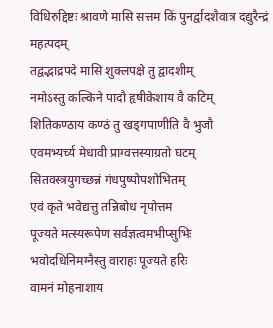विधिरुद्दिष्टः श्रावणे मासि सत्तम किं पुनर्द्वादशैवात्र दद्युरैन्द्रं महत्पदम्
तद्वद्भाद्रपदे मासि शुक्लपक्षे तु द्वादशीम्
नमोऽस्तु कल्किने पादौ हृषीकेशाय वै कटिम्
शितिकण्ठाय कण्ठं तु खड्गपाणीति वै भुजौ
एवमभ्यर्च्य मेधावी प्राग्वत्तस्याग्रतो घटम्
सितवस्त्रयुगच्छन्नं गंधपुष्पोपशोभितम्
एवं कृते भवेद्यत्तु तन्निबोध नृपोत्तम
पूज्यते मत्स्यरूपेण सर्वज्ञत्वमभीप्सुभिः
भवोदधिनिमग्नैस्तु वाराहः पूज्यते हरिः
वामनं मोहनाशाय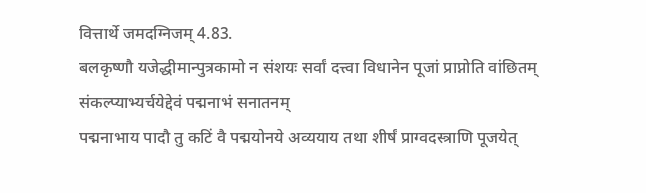वित्तार्थे जमदग्निजम् 4.83.
बलकृष्णौ यजेद्धीमान्पुत्रकामो न संशयः सर्वां दत्त्वा विधानेन पूजां प्राप्नोति वांछितम्
संकल्प्याभ्यर्चयेद्देवं पद्मनाभं सनातनम्
पद्मनाभाय पादौ तु कटिं वै पद्मयोनये अव्ययाय तथा शीर्षं प्राग्वदस्त्राणि पूजयेत्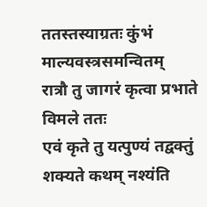ततस्तस्याग्रतः कुंभं माल्यवस्त्रसमन्वितम्
रात्रौ तु जागरं कृत्वा प्रभाते विमले ततः
एवं कृते तु यत्पुण्यं तद्वक्तुं शक्यते कथम् नश्यंति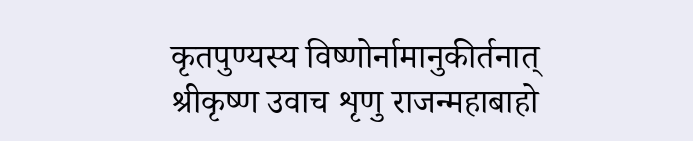कृतपुण्यस्य विष्णोर्नामानुकीर्तनात्
श्रीकृष्ण उवाच शृणु राजन्महाबाहो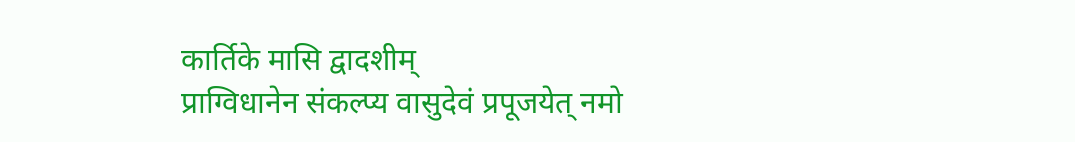कार्तिके मासि द्वादशीम्
प्राग्विधानेन संकल्प्य वासुदेवं प्रपूजयेत् नमो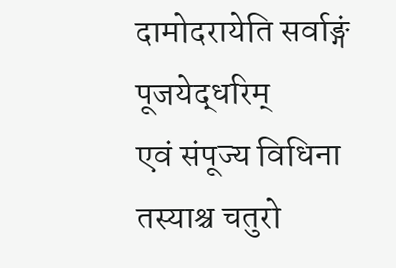दामोदरायेति सर्वाङ्गं पूजयेद्धरिम्
एवं संपूज्य विधिना तस्याश्च चतुरो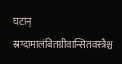घटान्
स्रग्दामालंबितग्रीवान्सितवस्त्रैश्च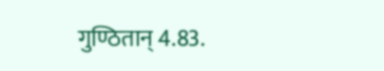गुण्ठितान् 4.83.